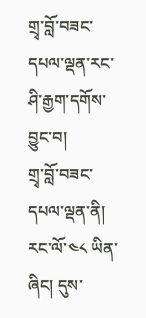གྲྭ་བློ་བཟང་དཔལ་ལྡན་རང་ཤི་རྒྱག་དགོས་བྱུང་བ།
གྲྭ་བློ་བཟང་དཔལ་ལྡན་ནི། རང་ལོ་༤༨ ཡིན་ཞིང། དུས་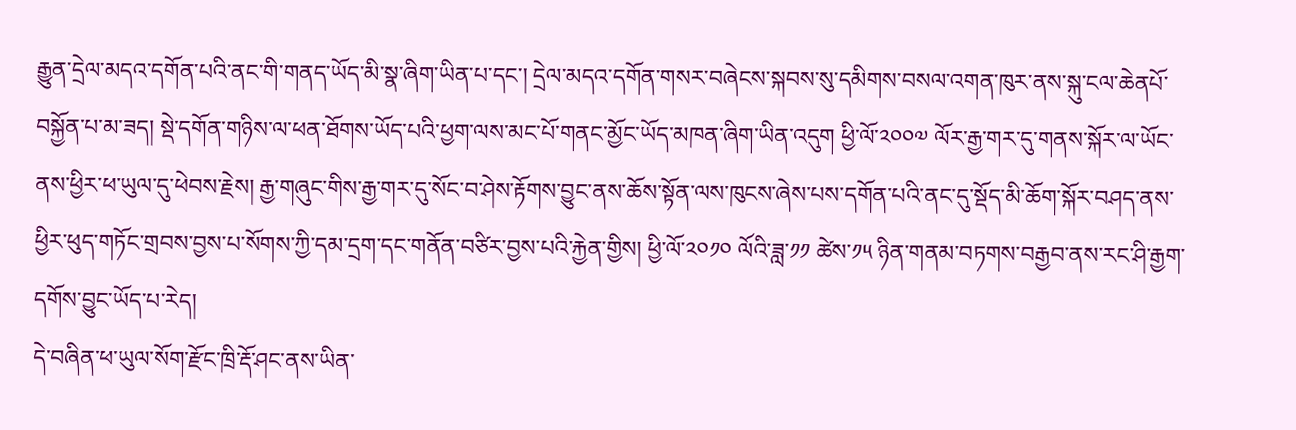རྒྱུན་དྲེལ་མདའ་དགོན་པའི་ནང་གི་གནད་ཡོད་མི་སྣ་ཞིག་ཡིན་པ་དང་། དྲེལ་མདའ་དགོན་གསར་བཞེངས་སྐབས་སུ་དམིགས་བསལ་འགན་ཁུར་ནས་སྐུ་ངལ་ཆེནཔོ་བསྐྱོན་པ་མ་ཟད། སྡེ་དགོན་གཉིས་ལ་ཕན་ཐོགས་ཡོད་པའི་ཕྱག་ལས་མང་པོ་གནང་མྱོང་ཡོད་མཁན་ཞིག་ཡིན་འདུག ཕྱི་ལོ་༢༠༠༧ ལོར་རྒྱ་གར་དུ་གནས་སྐོར་ལ་ཡོང་ནས་ཕྱིར་ཕ་ཡུལ་དུ་ཕེབས་རྗེས། རྒྱ་གཞུང་གིས་རྒྱ་གར་དུ་སོང་བ་ཤེས་རྟོགས་བྱུང་ནས་ཆོས་སྟོན་ལས་ཁུངས་ཞེས་པས་དགོན་པའི་ནང་དུ་སྡོད་མི་ཆོག་སྐོར་བཤད་ནས་ཕྱིར་ཕུད་གཏོང་གྲབས་བྱས་པ་སོགས་ཀྱི་དམ་དྲག་དང་གནོན་བཙིར་བྱས་པའི་རྐྱེན་གྱིས། ཕྱི་ལོ་༢༠༡༠ ལོའི་ཟླ་༡༡ ཚེས་༡༥ ཉིན་གནམ་བཏགས་བརྒྱབ་ནས་རང་ཤི་རྒྱག་དགོས་བྱུང་ཡོད་པ་རེད།
དེ་བཞིན་ཕ་ཡུལ་སོག་རྫོང་ཁྲི་རྡོ་ཤང་ནས་ཡིན་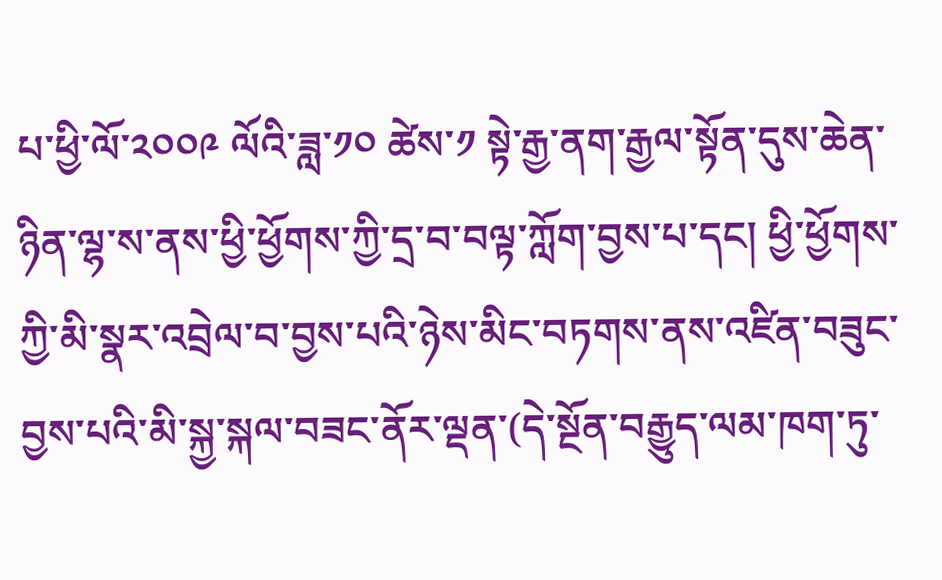པ་ཕྱི་ལོ་༢༠༠༩ ལོའི་ཟླ་༡༠ ཚེས་༡ སྟེ་རྒྱ་ནག་རྒྱལ་སྟོན་དུས་ཆེན་ཉིན་ལྷ་ས་ནས་ཕྱི་ཕྱོགས་ཀྱི་དྲ་བ་བལྟ་ཀློག་བྱས་པ་དང། ཕྱི་ཕྱོགས་ཀྱི་མི་སྣར་འབྲེལ་བ་བྱས་པའི་ཉེས་མིང་བཏགས་ནས་འཛིན་བཟུང་བྱས་པའི་མི་སྐྱ་སྐལ་བཟང་ནོར་ལྡན་(དེ་སྔོན་བརྒྱུད་ལམ་ཁག་ཏུ་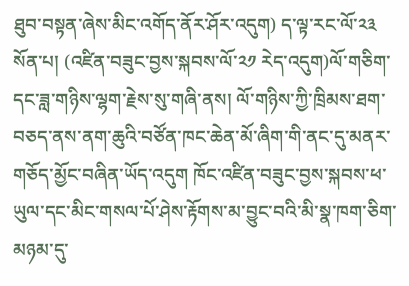ཐུབ་བསྟན་ཞེས་མིང་འགོད་ནོར་ཤོར་འདུག) ད་ལྟ་རང་ལོ་༢༣ སོན་པ། (འཛིན་བཟུང་བྱས་སྐབས་ལོ་༢༡ རེད་འདུག)ལོ་གཅིག་དང་ཟླ་གཉིས་ལྷག་རྗེས་སུ་གཞི་ནས། ལོ་གཉིས་ཀྱི་ཁྲིམས་ཐག་བཅད་ནས་ནག་ཆུའི་བཙོན་ཁང་ཆེན་མོ་ཞིག་གི་ནང་དུ་མནར་གཅོད་མྱོང་བཞིན་ཡོད་འདུག ཁོང་འཛིན་བཟུང་བྱས་སྐབས་ཕ་ཡུལ་དང་མིང་གསལ་པོ་ཤེས་རྟོགས་མ་བྱུང་བའི་མི་སྣ་ཁག་ཅིག་མཉམ་དུ་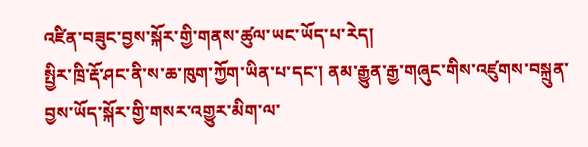འཛིན་བཟུང་བྱས་སྐོར་གྱི་གནས་ཚུལ་ཡང་ཡོད་པ་རེད།
སྤྱིར་ཁྲི་རྡོ་ཤང་ནི་ས་ཆ་ཁུག་ཀྱོག་ཡིན་པ་དང་། ནམ་རྒྱུན་རྒྱ་གཞུང་གིས་འཛུགས་བསྐྲུན་བྱས་ཡོད་སྐོར་གྱི་གསར་འགྱུར་མིག་ལ་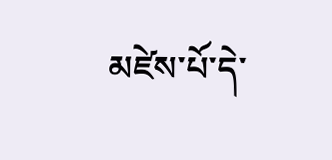མཛེས་པོ་དེ་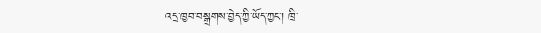འདྲ་ཁྱབ་བསྒྲགས་བྱེད་ཀྱི་ཡོད་ཀྱང་། ཁྲི་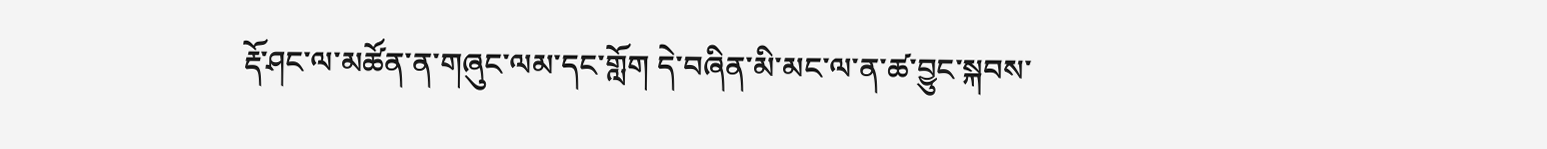རྡོ་ཤང་ལ་མཚོན་ན་གཞུང་ལམ་དང་གློག དེ་བཞིན་མི་མང་ལ་ན་ཚ་བྱུང་སྐབས་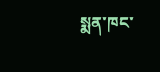སྨན་ཁང་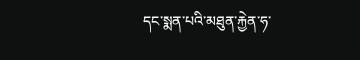དང་སྨན་པའི་མཐུན་རྐྱེན་ཧ་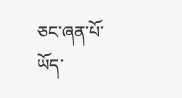ཅང་ཞན་པོ་ཡོད་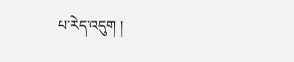པ་རེད་འདུག །